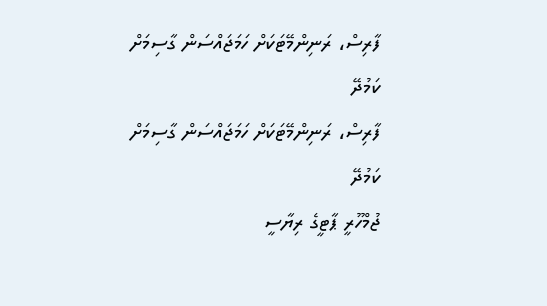ފާރިސް، ރަނިންމޭޓަކަށް ހަމަޖައްސަން ގާސިމަށް ކަމުދޭ
ފާރިސް، ރަނިންމޭޓަކަށް ހަމަޖައްސަން ގާސިމަށް ކަމުދޭ
ޖުމްހޫރީ ޕާޓީގެ ރިޔާސީ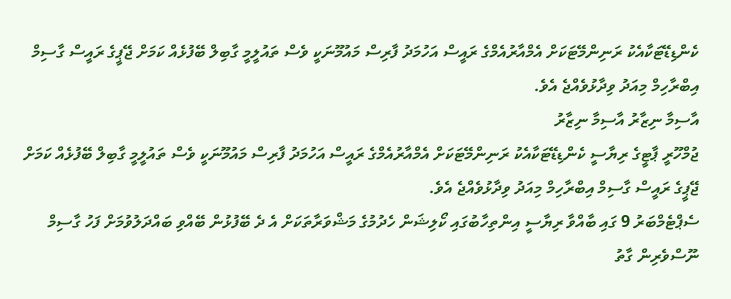ކެންޑިޑޭޓަކާއެކު ރަނިންމޭޓަކަށް އެމްއާރުއެމްގެ ރައީސް އަހުމަދު ފާރިސް މައުމޫނަކީ ވެސް ތައުލީމީ ގާބިލް ބޭފުޅެއް ކަމަށް ޖޭޕީގެ ރައީސް ގާސިމް އިބްރާހިމް މިއަދު ވިދާޅުވެއްޖެ އެވެ.
އާސިމާ ނިޒާރު އާސިމާ ނިޒާރު
ޖުމްހޫރީ ޕާޓީގެ ރިޔާސީ ކެންޑިޑޭޓަކާއެކު ރަނިންމޭޓަކަށް އެމްއާރުއެމްގެ ރައީސް އަހުމަދު ފާރިސް މައުމޫނަކީ ވެސް ތައުލީމީ ގާބިލް ބޭފުޅެއް ކަމަށް ޖޭޕީގެ ރައީސް ގާސިމް އިބްރާހިމް މިއަދު ވިދާޅުވެއްޖެ އެވެ.
ސެޕްޓެމްބަރު 9 ގައި ބާއްވާ ރިޔާސީ އިންތިހާބުގައި ކޯލިޝަން ހެދުމުގެ މަޝްވަރާތަކަށް އެ ދެ ބޭފުޅުން ބޭއްވި ބައްދަލުވުމަށް ފަހު ގާސިމް ނޫސްވެރިން ގާތު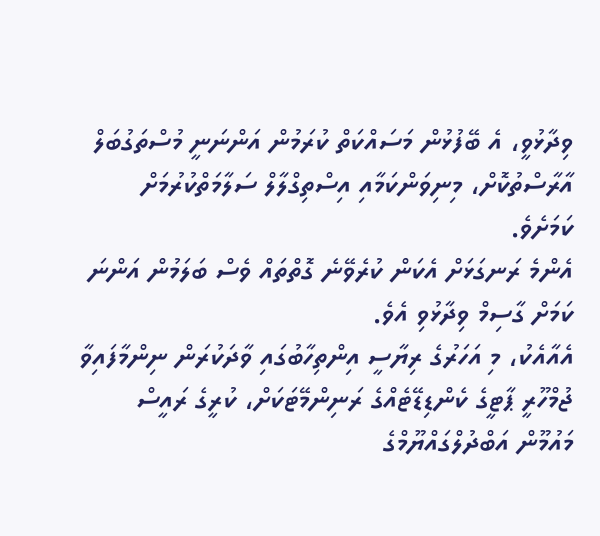ވިދާޅުވީ، އެ ބޭފުޅުން މަސައްކަތް ކުރަމުން އަންނަނީ މުސްތަގުބަލް އާރާސްތުކޮށް، މިނިވަންކަމާއި އިސްތިގްލާލް ސަލާމަތްކުރުމަށް ކަމަށެވެ.
އެންމެ ރަނގަޅަށް އެކަން ކުރެވޭނެ ގޮތްތައް ވެސް ބަލަމުން އަންނަ ކަމަށް ގާސިމް ވިދާޅުވި އެވެ.
އެއާއެކު، މި އަހަރުގެ ރިޔާސީ އިންތިހާބުގައި ވާދަކުރަން ނިންމާފައިވާ ޖުމްހޫރީ ޕާޓީގެ ކެންޑިޑޭޓެއްގެ ރަނިންމޭޓަކަށް، ކުރީގެ ރައީސް މައުމޫން އަބްދުލްގައްޔޫމްގެ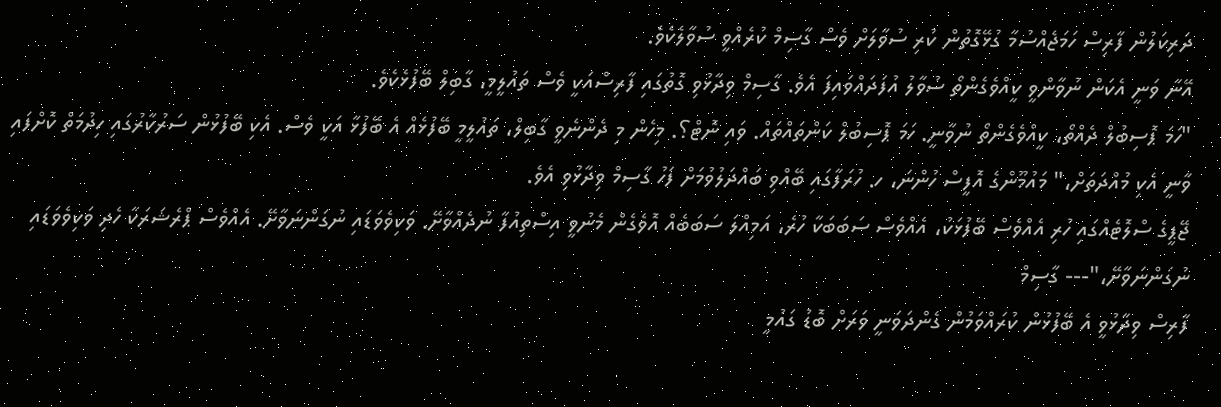ދަރިކަލުން ފާރިސް ހަމަޖެއްސުމާ ގުޅޭގޮތުން ކުރި ސުވާލަށް ވެސް ގާސިމް ކުރެއްވީ ސުވާލެކެވެ.
އޭނާ ވަނީ އެކަން ނުވާންވީ ކީއްވެގެންތޯ ސުވާލު އުފަދައްވައިފަ އެވެ. ގާސިމް ވިދާޅުވި ގޮތުގައި ފާރިސްއަކީ ވެސް ތައުލީމީ، ގާބިލް ބޭފުޅެކެވެ.
"ހަމަ ޕޮސިބުލް ދެއްތޯ، ކީއްވެގެންތޯ ނުވާނީ. ހަމަ ޕޮސިބުލް ކަންތައްތައް. ވައި ނޮޓް؟. މިހެން މި ދެންނެވީ ގާބިލް، ތައުލީމީ ބޭފުޅެއް އެ ބޭފުޅާ އަކީ ވެސް. އެކި ބޭފުޅުން ސަރުކާރުގައި ހިދުމަތް ކޮށްފައި ވާނީ އެކި މުއްދަތަށް،" މައުމޫންގެ އޮފީސް ހުންނަ، ހ. ހުރަފާގައި ބޭއްވި ބައްދަލުވުމަށް ފަހު ގާސިމް ވިދާޅުވި އެވެ.
ޖޭޕީގެ ސްލޮޓެއްގައި ހުރި އެއްވެސް ބޭފުޅަކު، އެއްވެސް ސަބަބަކާ ހުރެ، އަމިއްލަ ސަބަބެއް އޮވެގެން މެނުވީ އިސްތިއުފާ ނުދެއްވާށޭ. ވަކިވެވަޑައި ނުގަންނަވާށޭ. އެއްވެސް ޕްރެޝަރަކާ ހެދި ވަކިވެވަޑައި ނުގަންނަވާށޭ،"--- ގާސިމް
ފާރިސް ވިދާޅުވީ އެ ބޭފުޅުން ކުރައްވަމުން ގެންދަވަނީ ވަރަށް ބޮޑު ގައުމީ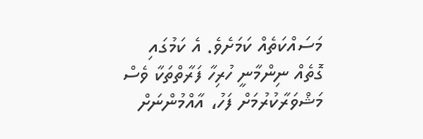މަސައްކަތެއް ކަމަށެވެ. އެ ކަމުގައި ގޮތެއް ނިންމާނީ ހުރިހާ ފަރާތްތަކާ ވެސް މަޝްވަރާކުރުމަށް ފަހު، އާއްމުންނަށް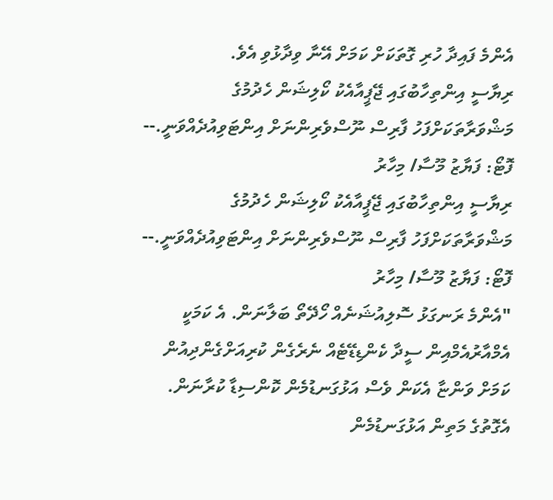އެންމެ ފައިދާ ހުރި ގޮތަކަށް ކަމަށް އޭނާ ވިދާޅުވި އެވެ.
ރިޔާސީ އިންތިހާބުގައި ޖޭޕީއާއެކު ކޯލިޝަން ހެދުމުގެ މަޝްވަރާތަކަށްފަހު ފާރިސް ނޫސްވެރިންނަށް އިންޓަވިއުދެއްވަނީ.-- ފޮޓޯ: ފަޔާޒު މޫސާ/ މިހާރު
ރިޔާސީ އިންތިހާބުގައި ޖޭޕީއާއެކު ކޯލިޝަން ހެދުމުގެ މަޝްވަރާތަކަށްފަހު ފާރިސް ނޫސްވެރިންނަށް އިންޓަވިއުދެއްވަނީ.-- ފޮޓޯ: ފަޔާޒު މޫސާ/ މިހާރު
"އެންމެ ރަނގަޅު ސޮލިއުޝަނެއް ހޯދޭތޯ ބަލާނަން. އެ ކަމަކީ އެމްއާރުއެމްއިން ސީދާ ކެންޑިޑޭޓެއް ނެރެގެން ކުރިއަށްގެންދިއުން ކަމަށް ވަންޏާ އެކަން ވެސް އަޅުގަނޑުމެން ކޮންސިޑާ ކުރާނަން. އެގޮތުގެ މަތިން އަޅުގަނޑުމެން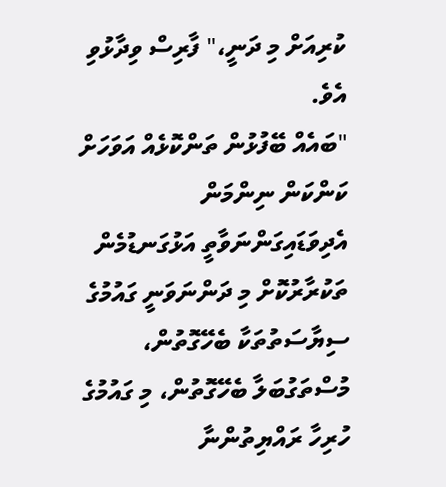ކުރިއަށް މި ދަނީ،" ފާރިސް ވިދާޅުވި އެވެ.
"ބައެއް ބޭފުޅުން ތަންކޮޅެއް އަވަހަށް ކަންކަން ނިންމަން އެދިވަޑައިގަންނަވާތީ އަޅުގަނޑުމެން ތަކުރާރުކޮށް މި ދަންނަވަނީ ގައުމުގެ ސިޔާސަތުތަކާ ބެހޭގޮތުން، މުސްތަގުބަލާ ބެހޭގޮތުން، މި ގައުމުގެ ހުރިހާ ރައްޔިތުންނާ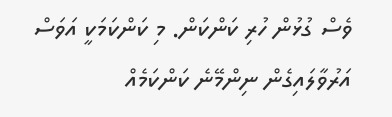ވެސް ގުޅުން ހުރި ކަންކަން. މި ކަންކަމަކީ އަވަސް އަރުވާލައިގެން ނިންމޭނެ ކަންކަމެއް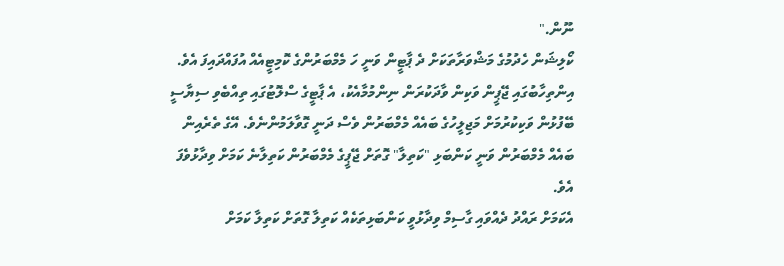ނޫން."
ކޯލިޝަން ހެދުމުގެ މަޝްވަރާތަކަށް ދެ ޕާޓީން ވަނީ ހަ މެމްބަރުންގެ ކޮމިޓީއެއް އުފައްދައިފަ އެވެ.
އިންތިހާބުގައި ޖޭޕީން ވަކިން ވާދަކުރަން ނިންމުމާއެކު، އެ ޕާޓީގެ ސްލޮޓުގައި ތިއްބެވި ސިޔާސީ ބޭފުޅުން ވަކިކުރުމަށް މަޖިލީހުގެ ބައެއް މެމްބަރުން ވެސް ދަނީ ގޮވާލަމުންނެވެ. އޭގެ ތެރެއިން ބައެއް މެމްބަރުން ވަނީ ކަންބަޅި "ކަތިލާ" ގޮތަށް ޖޭޕީގެ މެމްބަރުން ކަތިލާނެ ކަމަށް ވިދާޅުވެފަ އެވެ.
އެކަމަށް ރައްދު ދެއްވައި ގާސިމް ވިދާޅުވީ ކަންބަޅިތަކެއް ކަތިލާ ގޮތަށް ކަތިލާ ކަމަށް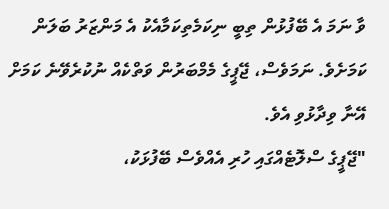ވާ ނަމަ އެ ބޭފުޅުން ތިބީ ނިކަމެތިކަމާއެކު އެ މަންޒަރު ބަލަން ކަމަށެވެ. ނަމަވެސް، ޖޭޕީގެ މެމްބަރުން ވަތްކެއް ނުކުރެވޭނެ ކަމަށް އޭނާ ވިދާޅުވި އެވެ.
"ޖޭޕީގެ ސްލޮޓެއްގައި ހުރި އެއްވެސް ބޭފުޅަކު،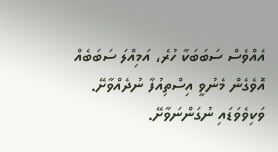އެއްވެސް ސަބަބަކާ ހުރެ، އަމިއްލަ ސަބަބެއް އޮވެގެން މެނުވީ އިސްތިއުފާ ނުދެއްވާށޭ. ވަކިވެވަޑައި ނުގަންނަވާށޭ.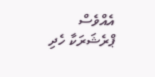އެއްވެސް ޕްރެޝަރަކާ ހެދި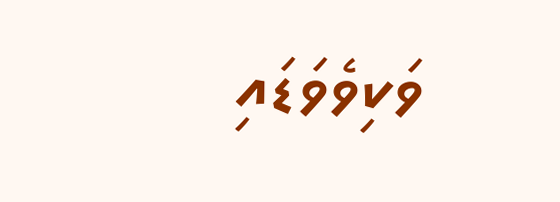ވަކިވެވަޑައި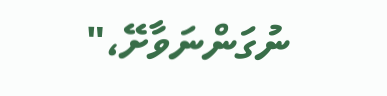ނުގަންނަވާށޭ،"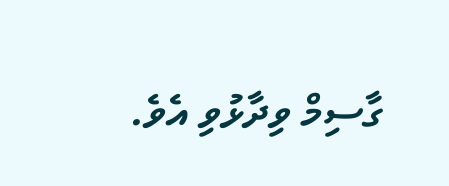ގާސިމް ވިދާޅުވި އެވެ.